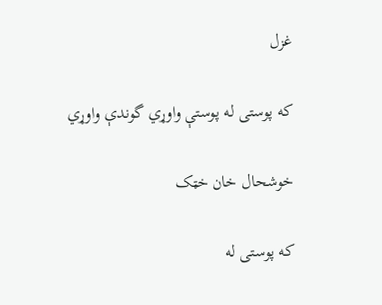غزل

که پوستی له پوستې واوړي گوندې واوړي

خوشحال خان خټک

که پوستی له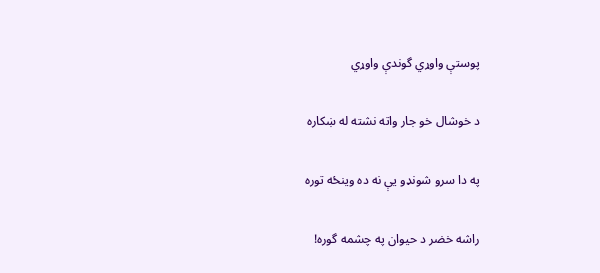پوستې واوړي گوندې واوړي

د خوشال خو جار واته نشته له ښکاره

په دا سرو شونډو يې نه ده وينځه توره

راشه خضر د حيوان په چشمه گوره!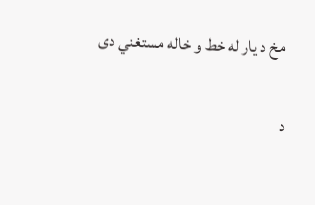مخ د يار له خط و خاله مستغني دی

د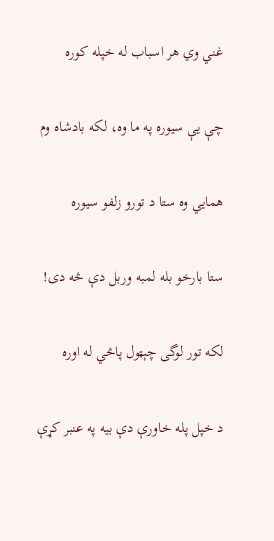غني وي هر اسباب له خپله کوره

چې يې سيوره په ما وه، لکه بادشاه وم

همايي وه ستا د تورو زلفو سيوره

ستا بارخو بله لمبه وربل دې څه دی!

لکه تور لوگی چېټول پاڅي له اوره

د خپل پله خاورې دې بيه په عنبر کړې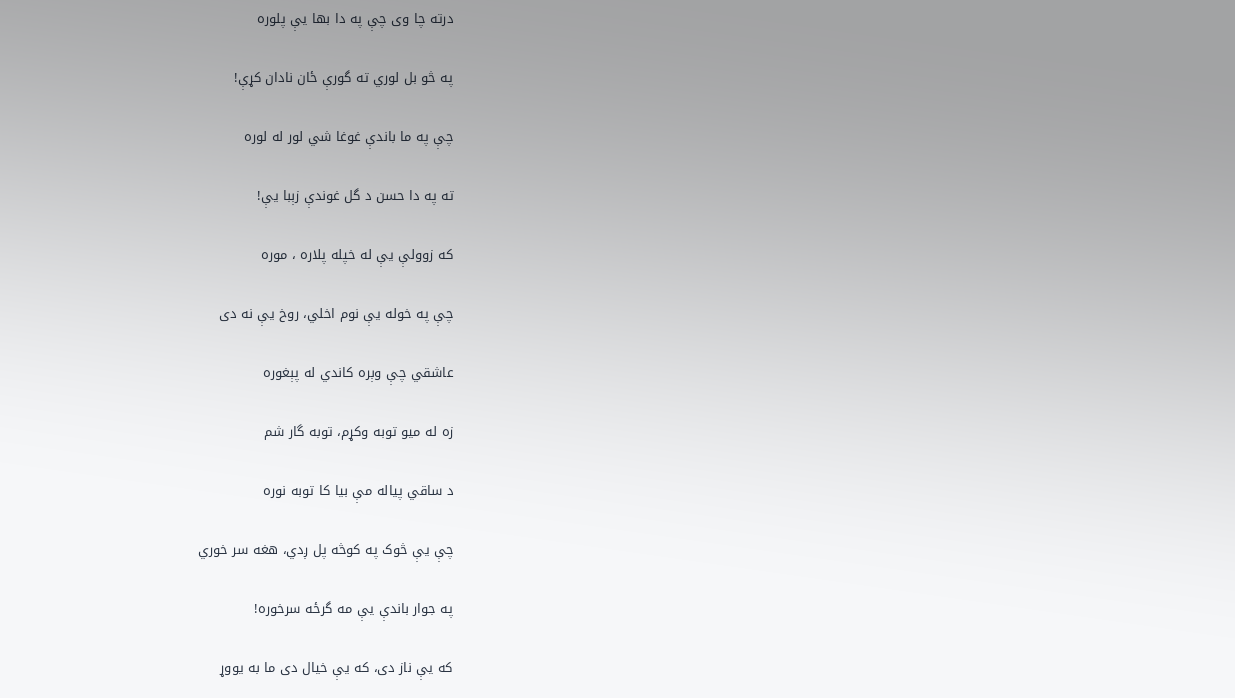درته چا وی چې په دا بها يې پلوره

په څو بل لوري ته گورې ځان نادان کړې!

چې په ما باندې غوغا شي لور له لوره

ته په دا حسن د گل غوندې زېبا يې!

که زوولې يې له خپله پلاره ، موره

چې په خوله يې نوم اخلي، روخ يې نه دی

عاشقي چې وېره کاندي له پېغوره

زه له ميو توبه وکړم، توبه گار شم

د ساقي پياله مې بيا کا توبه نوره

چې يې څوک په کوڅه پل ږدي، هغه سر خوري

په جوار باندې يې مه گرځه سرخوره!

که يې ناز دی، که يې خيال دی ما به يووړ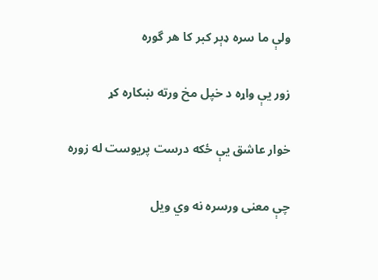ولې ما سره ډېر کبر کا هر گوره

زور يې واړه د خپل مخ ورته ښکاره کړ

خوار عاشق يې ځکه درست پريوست له زوره

چې معنی ورسره نه وي ويل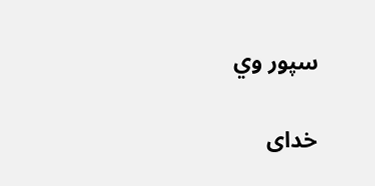سپور وي

خدای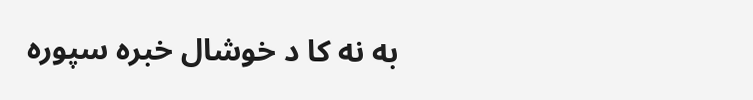به نه کا د خوشال خبره سپوره